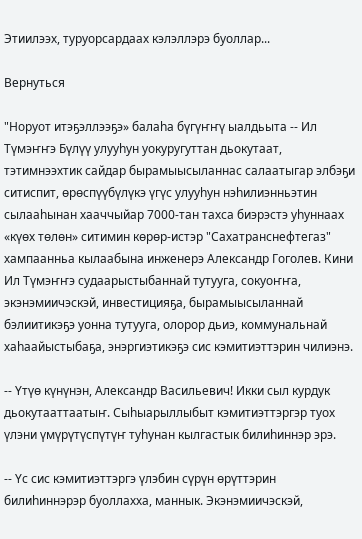Этиилээх, туруорсардаах кэлэллэрэ буоллар...

Вернуться

"Норуот итэҕэллээҕэ» балаһа бүгүҥҥү ыалдьыта -- Ил Түмэҥҥэ Бүлүү улууһун уокуругуттан дьокутаат, тэтимнээхтик сайдар бырамыысыланнас салаатыгар элбэҕи ситиспит, өрөспүүбүлүкэ үгүс улууһун нэһилиэнньэтин сылааһынан хааччыйар 7000-тан тахса биэрэстэ уһуннаах «күөх төлөн» ситимин көрөр-истэр "Сахатранснефтегаз" хампаанньа кылаабына инженерэ Александр Гоголев. Кини Ил Түмэҥҥэ судаарыстыбаннай тутууга, сокуоҥҥа, экэнэмиичэскэй, инвестицияҕа, бырамыысыланнай бэлиитикэҕэ уонна тутууга, олорор дьиэ, коммунальнай хаһаайыстыбаҕа, энэргиэтикэҕэ сис кэмитиэттэрин чилиэнэ.

-- Үтүө күнүнэн, Александр Васильевич! Икки сыл курдук дьокутааттаатыҥ. Сыһыарыллыбыт кэмитиэттэргэр туох үлэни үмүрүтүспүтүҥ туһунан кылгастык билиһиннэр эрэ.

-- Үс сис кэмитиэттэргэ үлэбин сүрүн өрүттэрин билиһиннэрэр буоллахха, маннык. Экэнэмиичэскэй,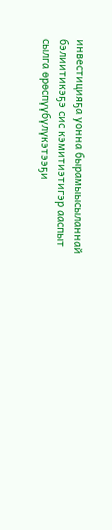инвестицияҕа уонна бырамыысыланнай бэлиитикэҕэ сис кэмитиэтигэр ааспыт сылга өрөспүүбүлүкэтээҕи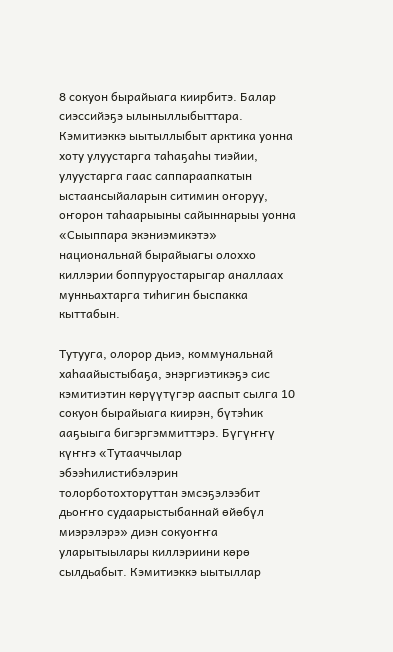8 сокуон бырайыага киирбитэ. Балар сиэссийэҕэ ылыныллыбыттара. Кэмитиэккэ ыытыллыбыт арктика уонна хоту улуустарга таһаҕаһы тиэйии, улуустарга гаас саппараапкатын ыстаансыйаларын ситимин оҥоруу, оҥорон таһаарыыны сайыннарыы уонна «Сыыппара экэниэмикэтэ» национальнай бырайыагы олоххо киллэрии боппуруостарыгар аналлаах мунньахтарга тиһигин быспакка кыттабын.

Тутууга, олорор дьиэ, коммунальнай хаһаайыстыбаҕа, энэргиэтикэҕэ сис кэмитиэтин көрүүтүгэр ааспыт сылга 10 сокуон бырайыага киирэн, бүтэһик ааҕыыга бигэргэммиттэрэ. Бүгүҥҥү күҥҥэ «Тутааччылар эбээһилистибэлэрин толорботохторуттан эмсэҕэлээбит дьоҥҥо судаарыстыбаннай өйөбүл миэрэлэрэ» диэн сокуоҥҥа уларытыылары киллэриини көрө сылдьабыт. Кэмитиэккэ ыытыллар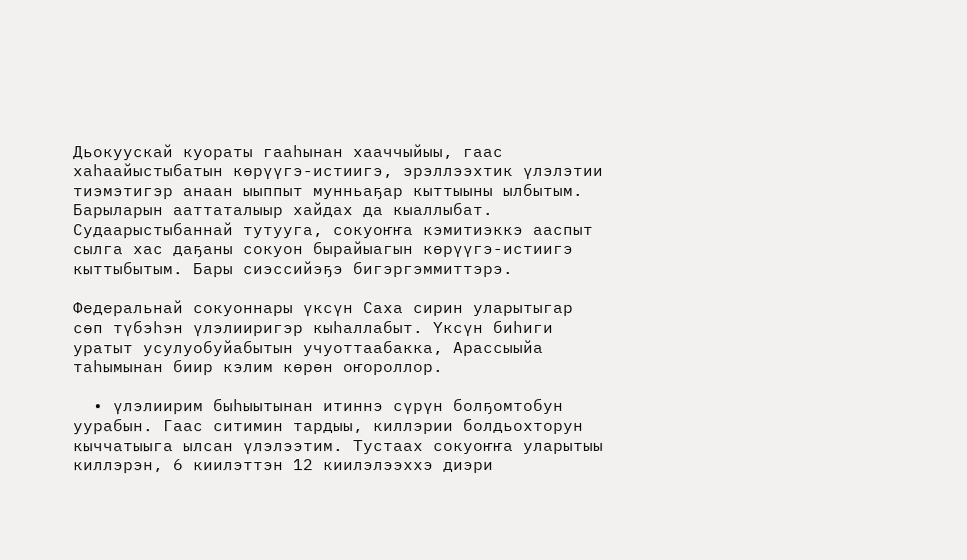Дьокуускай куораты гааһынан хааччыйыы, гаас хаһаайыстыбатын көрүүгэ-истиигэ, эрэллээхтик үлэлэтии тиэмэтигэр анаан ыыппыт мунньаҕар кыттыыны ылбытым. Барыларын ааттаталыыр хайдах да кыаллыбат. Судаарыстыбаннай тутууга, сокуоҥҥа кэмитиэккэ ааспыт сылга хас даҕаны сокуон бырайыагын көрүүгэ-истиигэ кыттыбытым. Бары сиэссийэҕэ бигэргэммиттэрэ.

Федеральнай сокуоннары үксүн Саха сирин уларытыгар сөп түбэһэн үлэлииригэр кыһаллабыт. Үксүн биһиги уратыт усулуобуйабытын учуоттаабакка, Арассыыйа таһымынан биир кэлим көрөн оҥороллор.

  • үлэлиирим быһыытынан итиннэ сүрүн болҕомтобун уурабын. Гаас ситимин тардыы, киллэрии болдьохторун кыччатыыга ылсан үлэлээтим. Тустаах сокуоҥҥа уларытыы киллэрэн, 6 киилэттэн 12 киилэлээххэ диэри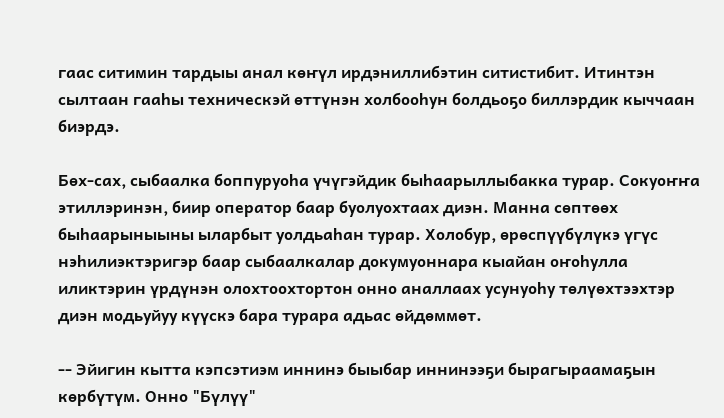гаас ситимин тардыы анал көҥүл ирдэниллибэтин ситистибит. Итинтэн сылтаан гааһы техническэй өттүнэн холбооһун болдьоҕо биллэрдик кыччаан биэрдэ.

Бөх-сах, сыбаалка боппуруоһа үчүгэйдик быһаарыллыбакка турар. Сокуоҥҥа этиллэринэн, биир оператор баар буолуохтаах диэн. Манна сөптөөх быһаарыныыны ыларбыт уолдьаһан турар. Холобур, өрөспүүбүлүкэ үгүс нэһилиэктэригэр баар сыбаалкалар докумуоннара кыайан оҥоһулла иликтэрин үрдүнэн олохтоохтортон онно аналлаах усунуоһу төлүөхтээхтэр диэн модьуйуу күүскэ бара турара адьас өйдөммөт.

-- Эйигин кытта кэпсэтиэм иннинэ быыбар иннинээҕи бырагыраамаҕын көрбүтүм. Онно "Бүлүү"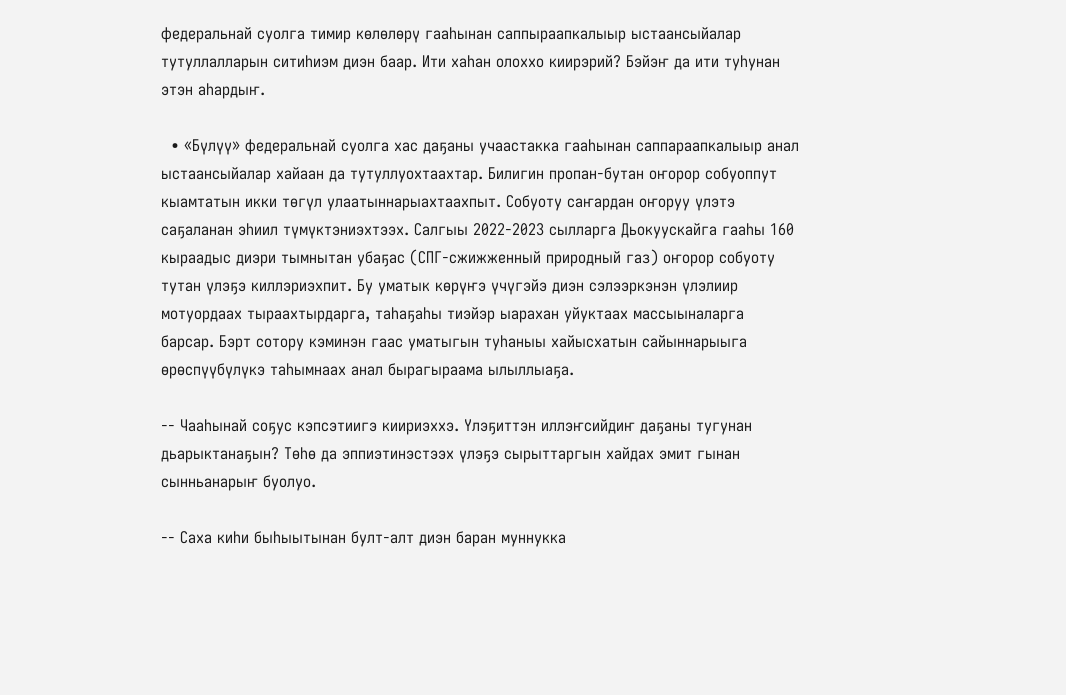федеральнай суолга тимир көлөлөрү гааһынан саппыраапкалыыр ыстаансыйалар тутуллалларын ситиһиэм диэн баар. Ити хаһан олоххо киирэрий? Бэйэҥ да ити туһунан этэн аһардыҥ.

  • «Бүлүү» федеральнай суолга хас даҕаны учаастакка гааhынан саппараапкалыыр анал ыстаансыйалар хайаан да тутуллуохтаахтар. Билигин пропан-бутан оҥорор собуоппут кыамтатын икки төгүл улаатыннарыахтаахпыт. Собуоту саҥардан оҥоруу үлэтэ саҕаланан эһиил түмүктэниэхтээх. Салгыы 2022-2023 сылларга Дьокуускайга гааһы 160 кыраадыс диэри тымнытан убаҕас (СПГ-сжижженный природный газ) оҥорор собуоту тутан үлэҕэ киллэриэхпит. Бу уматык көрүҥэ үчүгэйэ диэн сэлээркэнэн үлэлиир мотуордаах тыраахтырдарга, таһаҕаһы тиэйэр ыарахан уйуктаах массыыналарга барсар. Бэрт сотору кэминэн гаас уматыгын туһаныы хайысхатын сайыннарыыга өрөспүүбүлүкэ таhымнаах анал бырагыраама ылыллыаҕа.

-- Чааһынай соҕус кэпсэтиигэ киириэххэ. Үлэҕиттэн иллэҥсийдиҥ даҕаны тугунан дьарыктанаҕын? Төһө да эппиэтинэстээх үлэҕэ сырыттаргын хайдах эмит гынан сынньанарыҥ буолуо.

-- Саха киһи быһыытынан булт-алт диэн баран муннукка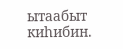ытаабыт киһибин.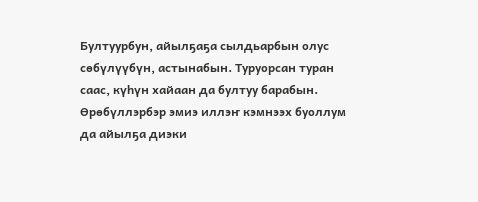Бултуурбун, айылҕаҕа сылдьарбын олус сөбүлүүбүн, астынабын. Туруорсан туран саас, күһүн хайаан да бултуу барабын. Өрөбүллэрбэр эмиэ иллэҥ кэмнээх буоллум да айылҕа диэки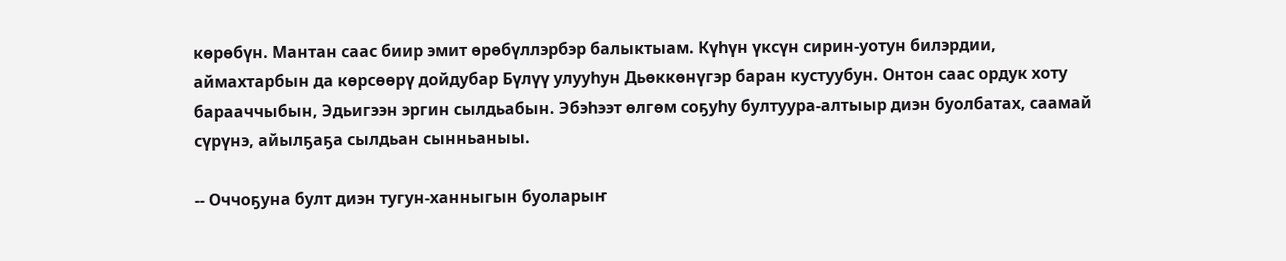көрөбүн. Мантан саас биир эмит өрөбүллэрбэр балыктыам. Күһүн үксүн сирин-уотун билэрдии, аймахтарбын да көрсөөрү дойдубар Бүлүү улууһун Дьөккөнүгэр баран кустуубун. Онтон саас ордук хоту барааччыбын, Эдьигээн эргин сылдьабын. Эбэһээт өлгөм соҕуһу бултуура-алтыыр диэн буолбатах, саамай сүрүнэ, айылҕаҕа сылдьан сынньаныы.

-- Оччоҕуна булт диэн тугун-ханныгын буоларыҥ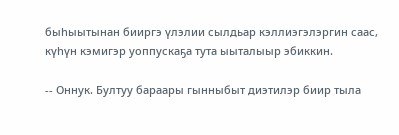быһыытынан бииргэ үлэлии сылдьар кэллиэгэлэргин саас, күһүн кэмигэр уоппускаҕа тута ыыталыыр эбиккин.

-- Оннук. Бултуу бараары гынныбыт диэтилэр биир тыла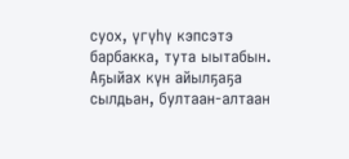суох, үгүһү кэпсэтэ барбакка, тута ыытабын. Аҕыйах күн айылҕаҕа сылдьан, бултаан-алтаан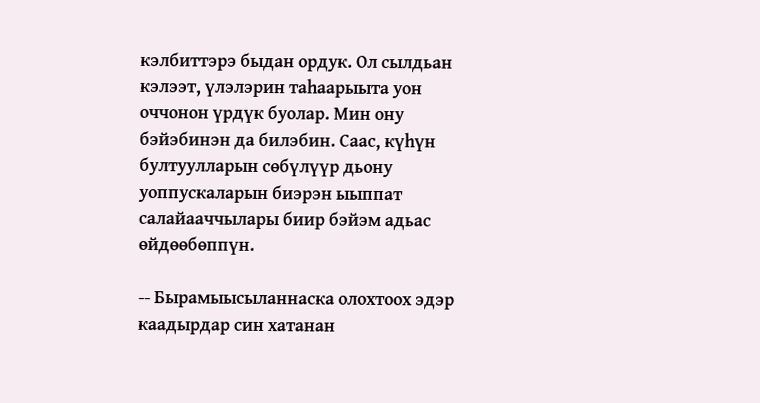кэлбиттэрэ быдан ордук. Ол сылдьан кэлээт, үлэлэрин таһаарыыта уон оччонон үрдүк буолар. Мин ону бэйэбинэн да билэбин. Саас, күһүн бултуулларын сөбүлүүр дьону уоппускаларын биэрэн ыыппат салайааччылары биир бэйэм адьас өйдөөбөппүн.

-- Бырамыысыланнаска олохтоох эдэр каадырдар син хатанан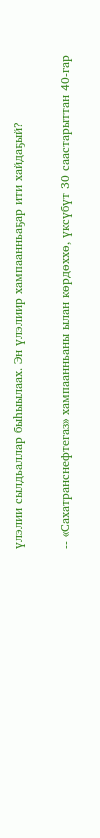үлэлии сылдьаллар быһыылаах. Эн үлэлиир хампаанньаҕар ити хайдаҕый?

-- «Сахатранснефтегаз» хампаанньаны ылан көрдөххө, үксүбүт 30 саастарыттан 40-гар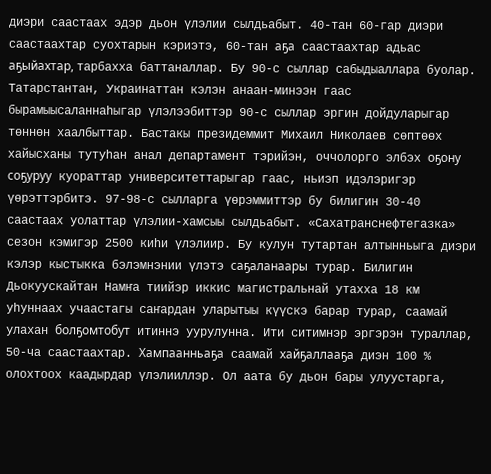диэри саастаах эдэр дьон үлэлии сылдьабыт. 40-тан 60-гар диэри саастаахтар суохтарын кэриэтэ, 60-тан аҕа саастаахтар адьас аҕыйахтар, тарбахха баттаналлар. Бу 90-с сыллар сабыдыаллара буолар. Татарстантан, Украинаттан кэлэн анаан-минээн гаас бырамыысаланнаһыгар үлэлээбиттэр 90-с сыллар эргин дойдуларыгар төннөн хаалбыттар. Бастакы президеммит Михаил Николаев сөптөөх хайысханы тутуһан анал департамент тэрийэн, оччолорго элбэх оҕону соҕуруу куораттар университеттарыгар гаас, ньиэп идэлэригэр үөрэттэрбитэ. 97-98-с сылларга үөрэммиттэр бу билигин 30-40 саастаах уолаттар үлэлии-хамсыы сылдьабыт. «Сахатранснефтегазка» сезон кэмигэр 2500 киһи үлэлиир. Бу кулун тутартан алтынньыга диэри кэлэр кыстыкка бэлэмнэнии үлэтэ саҕаланаары турар. Билигин Дьокуускайтан Намҥа тиийэр иккис магистральнай утахха 18 км уһуннаах учаастагы саҥардан уларытыы күүскэ барар турар, саамай улахан болҕомтобут итиннэ уурулунна. Ити ситимнэр эргэрэн тураллар, 50-ча саастаахтар. Хампаанньаҕа саамай хайҕаллааҕа диэн 100 % олохтоох каадырдар үлэлииллэр. Ол аата бу дьон бары улуустарга,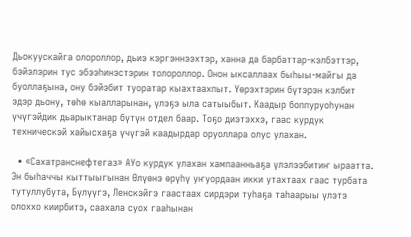Дьокуускайга олороллор, дьиэ кэргэннээхтэр, ханна да барбаттар-кэлбэттэр, бэйэлэрин тус эбээһинэстэрин толороллор. Онон ыксаллаах быһыы-майгы да буоллаҕына, ону бэйэбит туоратар кыахтаахпыт. Үөрэхтэрин бүтэрэн кэлбит эдэр дьону, төһө кыалларынан, үлэҕэ ыла сатыыбыт. Каадыр боппуруоһунан үчүгэйдик дьарыктанар бүтүн отдел баар. Тоҕо диэтэххэ, гаас курдук техническэй хайысхаҕа үчүгэй каадырдар оруоллара олус улахан.

  • «Сахатранснефтегаз» АУо курдук улахан хампаанньаҕа үлэлээбитиҥ ыраатта. Эн быһаччы кыттыыгынан Өлүөнэ өрүһү уҥуордаан икки утахтаах гаас турбата тутуллубута, Бүлүүгэ, Ленскэйгэ гаастаах сирдэри туһаҕа таһаарыы үлэтэ олоххо киирбитэ, саахала суох гааһынан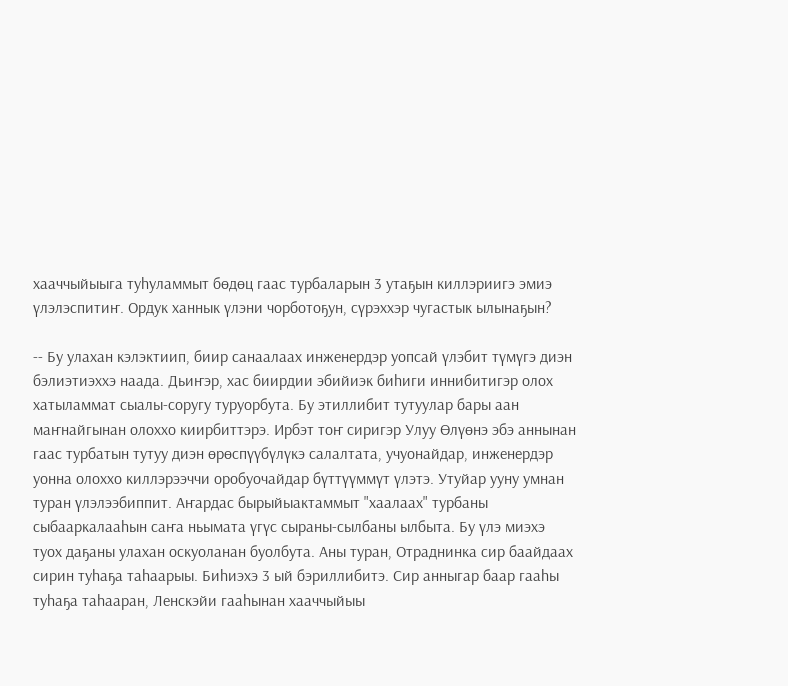хааччыйыыга туһуламмыт бөдөц гаас турбаларын 3 утаҕын киллэриигэ эмиэ үлэлэспитиҥ. Ордук ханнык үлэни чорботоҕун, сүрэххэр чугастык ылынаҕын?

-- Бу улахан кэлэктиип, биир санаалаах инженердэр уопсай үлэбит түмүгэ диэн бэлиэтиэххэ наада. Дьиҥэр, хас биирдии эбийиэк биһиги иннибитигэр олох хатыламмат сыалы-соругу туруорбута. Бу этиллибит тутуулар бары аан маҥнайгынан олоххо киирбиттэрэ. Ирбэт тоҥ сиригэр Улуу Өлүөнэ эбэ аннынан гаас турбатын тутуу диэн өрөспүүбүлүкэ салалтата, учуонайдар, инженердэр уонна олоххо киллэрээччи оробуочайдар бүттүүммүт үлэтэ. Утуйар ууну умнан туран үлэлээбиппит. Аҥардас бырыйыактаммыт "хаалаах" турбаны сыбааркалааһын саҥа ньымата үгүс сыраны-сылбаны ылбыта. Бу үлэ миэхэ туох даҕаны улахан оскуоланан буолбута. Аны туран, Отраднинка сир баайдаах сирин туһаҕа таһаарыы. Биһиэхэ 3 ый бэриллибитэ. Сир анныгар баар гааһы туһаҕа таһааран, Ленскэйи гааһынан хааччыйыы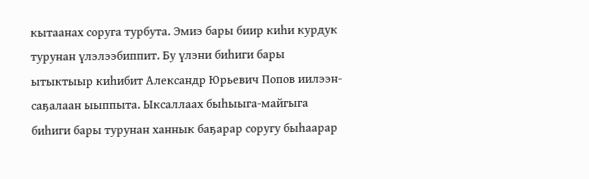кытаанах соруга турбута. Эмиэ бары биир киһи курдук турунан үлэлээбиппит. Бу үлэни биһиги бары ытыктыыр киһибит Александр Юрьевич Попов иилээн-саҕалаан ыыппыта. Ыксаллаах быһыыга-майгыга биһиги бары турунан ханнык баҕарар соругу быһаарар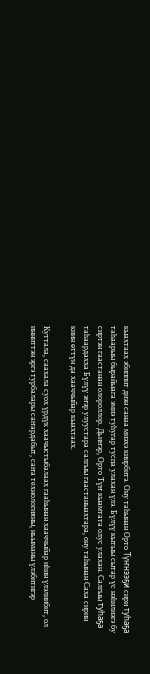кыахтаах эбиппит диэн санаа миэхэ киирбитэ. Ону таһынан Орто Түҥнээҕи сири туһаҕа таһаарыы бырайыага эмиэ туһугар туспа улахан үлэ. Бүлүү кытыы сытар үс нэһилиэгэ бу сиртэн гаастанан олороллор. Дьиҥэр, Орто Түҥ кыамтата олус улахан. Салгыы туһаҕа таһаардахха Бүлүү эҥэр улуустара салгыы гаастаныахтара, ону таһынан Саха сирин киин өттүн да хааччыйар кыахтаах.

Куттала, саахала суох үрдүк хаачыстыбалаах гааһынан хааччыйар иһин үлэлиибит, ол инниттэн эргэ турбалары саҥардабыт, саҥа технологияны, ньыманы үлэбитигэр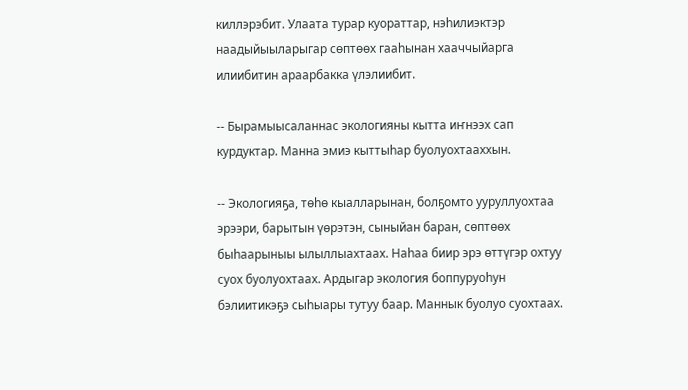киллэрэбит. Улаата турар куораттар, нэһилиэктэр наадыйыыларыгар сөптөөх гааһынан хааччыйарга илиибитин араарбакка үлэлиибит.

-- Бырамыысаланнас экологияны кытта иҥнээх сап курдуктар. Манна эмиэ кыттыһар буолуохтааххын.

-- Экологияҕа, төһө кыалларынан, болҕомто ууруллуохтаа эрээри, барытын үөрэтэн, сыныйан баран, сөптөөх быһаарыныы ылыллыахтаах. Наһаа биир эрэ өттүгэр охтуу суох буолуохтаах. Ардыгар экология боппуруоһун бэлиитикэҕэ сыһыары тутуу баар. Маннык буолуо суохтаах.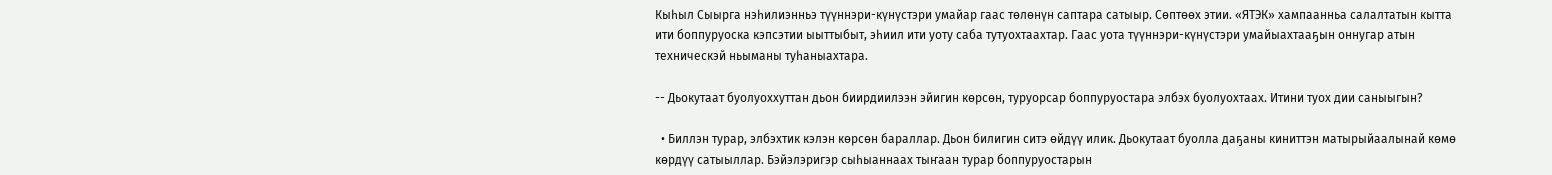Кыһыл Сыырга нэһилиэнньэ түүннэри-күнүстэри умайар гаас төлөнүн саптара сатыыр. Сөптөөх этии. «ЯТЭК» хампаанньа салалтатын кытта ити боппуруоска кэпсэтии ыыттыбыт, эһиил ити уоту саба тутуохтаахтар. Гаас уота түүннэри-күнүстэри умайыахтааҕын оннугар атын техническэй ньыманы туһаныахтара.

-- Дьокутаат буолуоххуттан дьон биирдиилээн эйигин көрсөн, туруорсар боппуруостара элбэх буолуохтаах. Итини туох дии саныыгын?

  • Биллэн турар, элбэхтик кэлэн көрсөн бараллар. Дьон билигин ситэ өйдүү илик. Дьокутаат буолла даҕаны киниттэн матырыйаалынай көмө көрдүү сатыыллар. Бэйэлэригэр сыһыаннаах тыҥаан турар боппуруостарын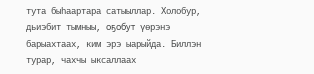тута быһаартара сатыыллар. Холобур, дьиэбит тымныы, оҕобут үөрэнэ барыахтаах, ким эрэ ыарыйда. Биллэн турар, чахчы ыксаллаах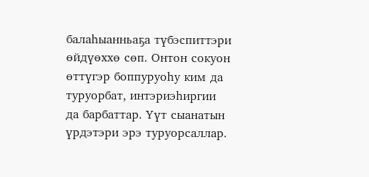балаһыанньаҕа түбэспиттэри өйдүөххө сөп. Онтон сокуон өттүгэр боппуруоһу ким да туруорбат, интэриэһиргии да барбаттар. Үүт сыанатын үрдэтэри эрэ туруорсаллар.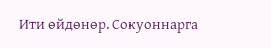Ити өйдөнөр. Сокуоннарга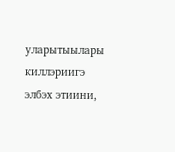уларытыылары киллэриигэ элбэх этиини,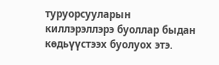туруорсууларын киллэрэллэрэ буоллар быдан көдьүүстээх буолуох этэ.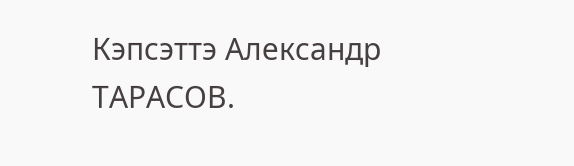Кэпсэттэ Александр ТАРАСОВ.